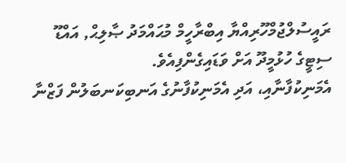ރައީސުލްޖުމްހޫރިއްޔާ އިބްރާހީމް މުޙައްމަދު ޞާލިޙް, އައްޑޫ ސިޓީގެ ހުޅުމީދޫ އަށް ވަޑައިގެންފިއެވެ.
އެމަނިކުފާނާއި، އަދި އެމަނިކުފާނުގެ އަނބިކަނބަލުން ފަޒްނާ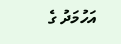އަހުމަދު ގެ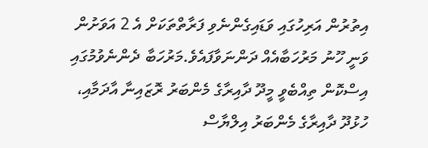އިތުރުން އަރިހުގައި ވަޑައިގެންނެވި ފަރާތްތަކަށް އެ 2 އަވަށުން ވަނީ ހޫނު މަރުހަބާއެއް ދަންނަވާފައެވެ.މަރުހަބާ ދެންނެވުމުގައި އިސްކޮން ތިއްބެވީ މީދޫ ދާއިރާގެ މެންބަރު ރޮޒައިނާ އާދަމާއި، ހުޅުދޫ ދާއިރާގެ މެންބަރު އިލްޔާސް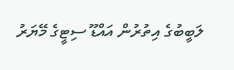ލަބީބުގެ އިތުރުން އައްޑޫ ސިޓީގެ މޭޔަރު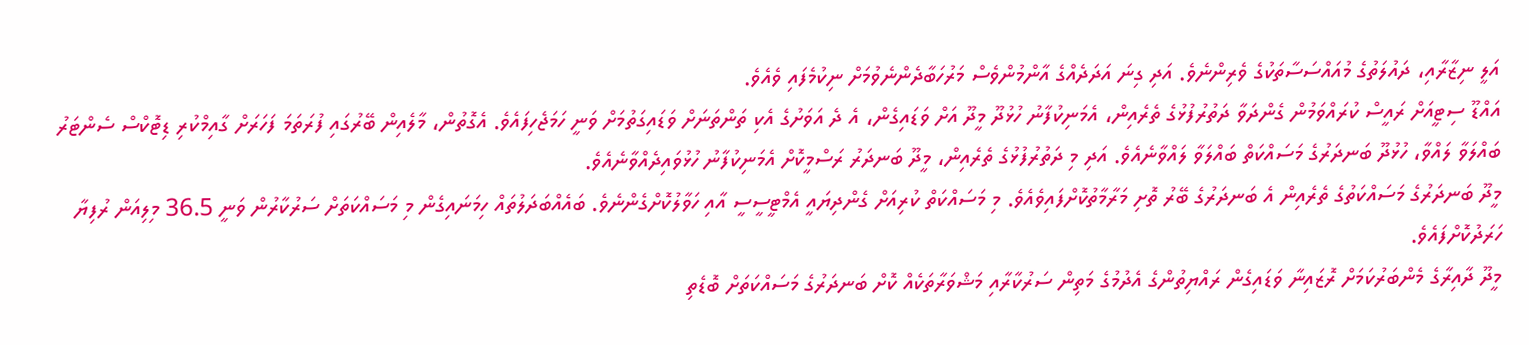އަލީ ނިޒާރާއި، ދައުލަތުގެ މުއައްސަސާތަކުގެ ވެރިންނެވެ. އަދި ގިނަ އަދަދެއްގެ އާންމުންވެސް މަރުހަބާދެންނެވުމަށް ނިކުމެފައި ވެއެވެ.
އައްޑޫ ސިޓީއަށް ރައީސް ކުރައްވަމުން ގެންދަވާ ދަތުރުފުޅުގެ ތެރެއިން، އެމަނިކުފާނު ހުޅުދޫ މީދޫ އަށް ވަޑައިގެން، އެ ދެ އަވަށުގެ އެކި ތަންތަނަށް ވަޑައިގަތުމަށް ވަނީ ހަމަޖެހިފައެވެ. އެގޮތުން، މާލެއިން ބޭރުގައި ފުރަތަމަ ފަހަރަށް ގާއިމްކުރި ޑިޓޮކްސް ސެންޓަރު ބައްލަވާ ލައްވާ، ހުޅުދޫ ބަނދަރުގެ މަސައްކަތް ބައްލަވާ ލައްވާނެއެވެ. އަދި މި ދަތުރުފުޅުގެ ތެރެއިން، މީދޫ ބަނދަރު ރަސްމީކޮށް އެމަނިކުފާނު ހުޅުވައިދެއްވާނެއެވެ.
މީދޫ ބަނދަރުގެ މަސައްކަތުގެ ތެރެއިން އެ ބަނދަރުގެ ބޭރު ތޮށި މަރާމާތުކޮށްފައިވެއެވެ. މި މަސައްކަތް ކުރިއަށް ގެންދިޔައީ އެމްޓީސީސީ އާއި ހަވާލުކޮށްގެންނެވެ. ބައެއްބަދަލުތައް ހިމަނައިގެން މި މަސައްކަތަށް ސަރުކާރުން ވަނީ 36.5 މިލިއަން ރުފިޔާ ހަރަދުކޮށްފައެވެ.
މީދޫ ދާއިރާގެ މެންބަރުކަމަށް ރޮޒައިނާ ވަޑައިގެން ރައްޔިތުންގެ އެދުމުގެ މަތިން ސަރުކާރާއި މަޝްވަރާތަކެއް ކޮށް ބަނދަރުގެ މަސައްކަތަށް ބޮޑެތި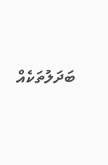ބަދަލުތަކެއް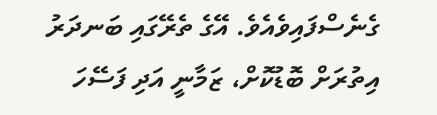ގެނެސްފައިވެއެވެ. އޭގެ ތެރޭގައި ބަނދަރު އިތުރަށް ބޮޑުކޮށް، ޒަމާނީ އަދި ފަސޭހަ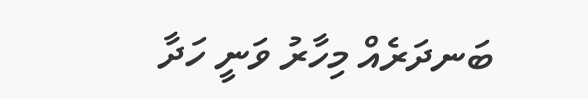ބަނދަރެއް މިހާރު ވަނީ ހަދާ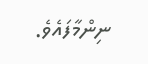ނިންމާފައެވެ.